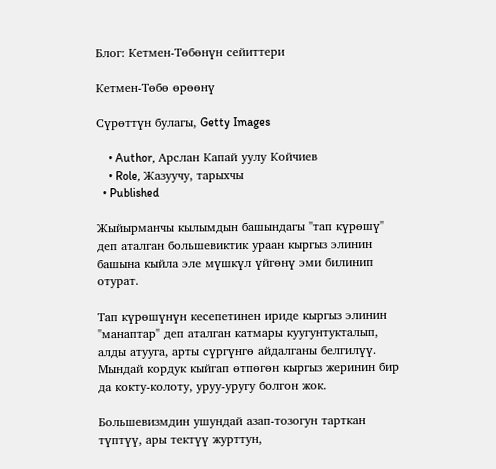Блог: Кетмен-Төбөнүн сейиттери

Кетмен-Төбө өрөөнү

Сүрөттүн булагы, Getty Images

    • Author, Арслан Капай уулу Койчиев
    • Role, Жазуучу, тарыхчы
  • Published

Жыйырманчы кылымдын башындагы "тап күрөшү" деп аталган большевиктик ураан кыргыз элинин башына кыйла эле мүшкүл үйгөнү эми билинип отурат.

Тап күрөшүнүн кесепетинен ириде кыргыз элинин "манаптар" деп аталган катмары куугунтукталып, алды атууга, арты сүргүнгө айдалганы белгилүү. Мындай кордук кыйгап өтпөгөн кыргыз жеринин бир да кокту-колоту, уруу-уругу болгон жок.

Большевизмдин ушундай азап-тозогун тарткан түптүү, ары тектүү журттун,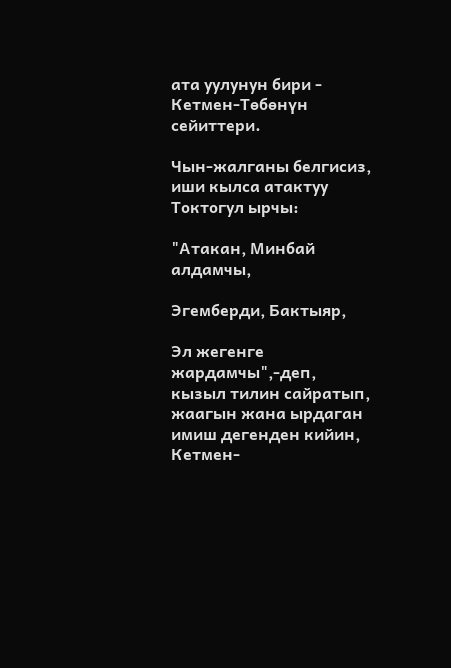ата уулунун бири - Кетмен-Төбөнүн сейиттери.

Чын-жалганы белгисиз, иши кылса атактуу Токтогул ырчы:

"Атакан, Минбай алдамчы,

Эгемберди, Бактыяр,

Эл жегенге жардамчы",-деп, кызыл тилин сайратып, жаагын жана ырдаган имиш дегенден кийин, Кетмен-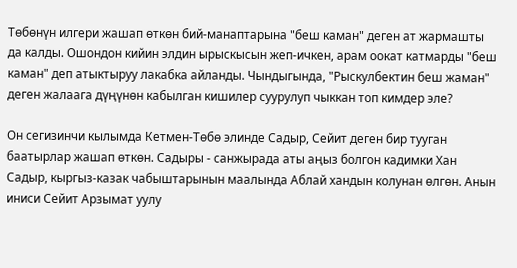Төбөнүн илгери жашап өткөн бий-манаптарына "беш каман" деген ат жармашты да калды. Ошондон кийин элдин ырыскысын жеп-ичкен, арам оокат катмарды "беш каман" деп атыктыруу лакабка айланды. Чындыгында, "Рыскулбектин беш жаман" деген жалаага дүңүнөн кабылган кишилер суурулуп чыккан топ кимдер эле?

Он сегизинчи кылымда Кетмен-Төбө элинде Садыр, Сейит деген бир тууган баатырлар жашап өткөн. Садыры - санжырада аты аңыз болгон кадимки Хан Садыр, кыргыз-казак чабыштарынын маалында Аблай хандын колунан өлгөн. Анын иниси Сейит Арзымат уулу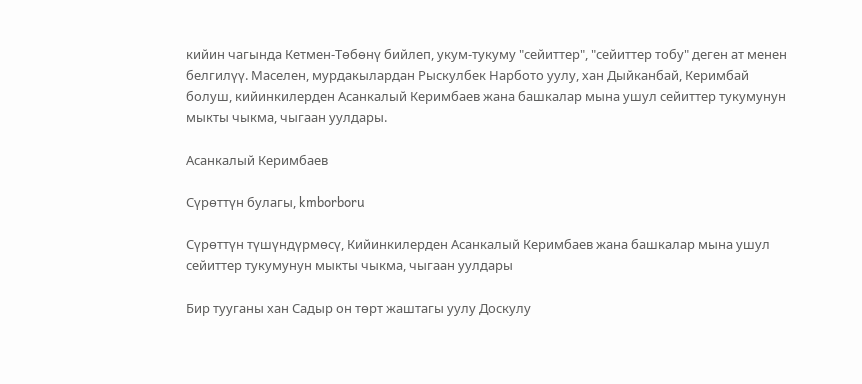кийин чагында Кетмен-Төбөнү бийлеп, укум-тукуму "сейиттер", "сейиттер тобу" деген ат менен белгилүү. Маселен, мурдакылардан Рыскулбек Нарбото уулу, хан Дыйканбай, Керимбай болуш, кийинкилерден Асанкалый Керимбаев жана башкалар мына ушул сейиттер тукумунун мыкты чыкма, чыгаан уулдары.

Асанкалый Керимбаев

Сүрөттүн булагы, kmborboru

Сүрөттүн түшүндүрмөсү, Кийинкилерден Асанкалый Керимбаев жана башкалар мына ушул сейиттер тукумунун мыкты чыкма, чыгаан уулдары

Бир тууганы хан Садыр он төрт жаштагы уулу Доскулу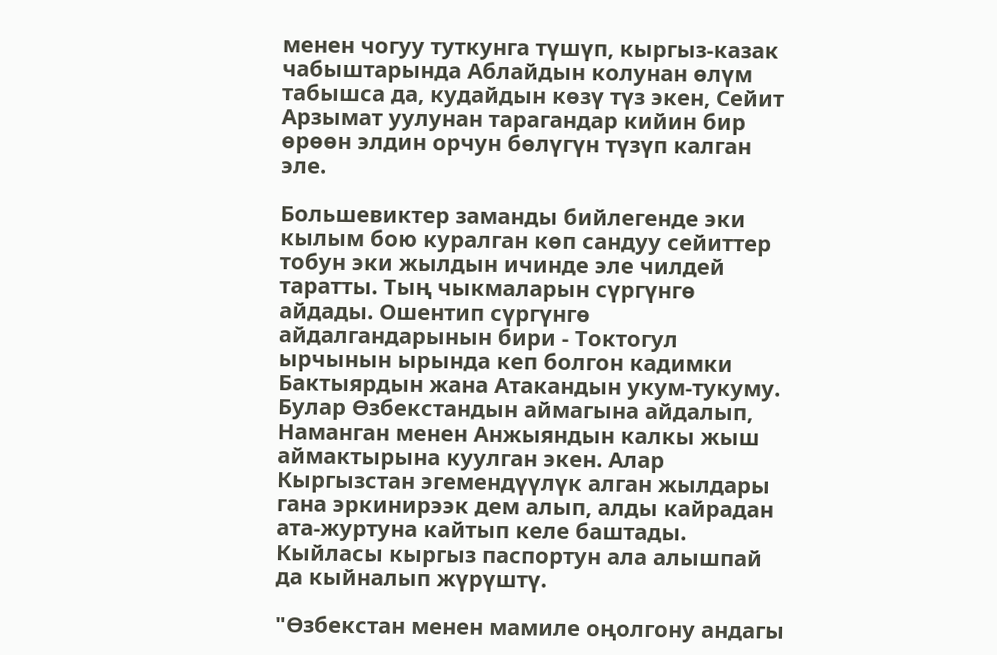менен чогуу туткунга түшүп, кыргыз-казак чабыштарында Аблайдын колунан өлүм табышса да, кудайдын көзү түз экен, Сейит Арзымат уулунан тарагандар кийин бир өрөөн элдин орчун бөлүгүн түзүп калган эле.

Большевиктер заманды бийлегенде эки кылым бою куралган көп сандуу сейиттер тобун эки жылдын ичинде эле чилдей таратты. Тың чыкмаларын сүргүнгө айдады. Ошентип сүргүнгө айдалгандарынын бири - Токтогул ырчынын ырында кеп болгон кадимки Бактыярдын жана Атакандын укум-тукуму. Булар Өзбекстандын аймагына айдалып, Наманган менен Анжыяндын калкы жыш аймактырына куулган экен. Алар Кыргызстан эгемендүүлүк алган жылдары гана эркинирээк дем алып, алды кайрадан ата-журтуна кайтып келе баштады. Кыйласы кыргыз паспортун ала алышпай да кыйналып жүрүштү.

"Өзбекстан менен мамиле оңолгону андагы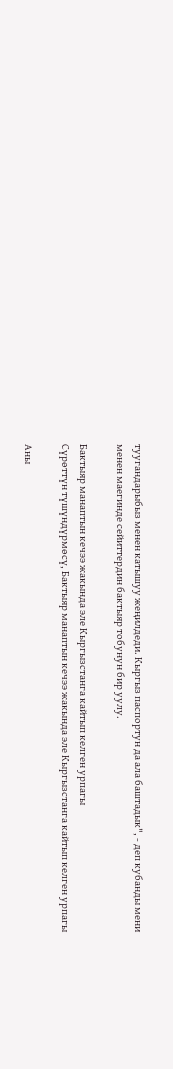туугандарыбыз менен катышуу жеңилдеди. Кыргыз паспортун да ала баштадык", - деп кубанды мени менен маегинде сейиттердин бактыяр тобунун бир уулу.

Бактыяр манаптын кечээ жакында эле Кыргызстанга кайтып келген урпагы
Сүрөттүн түшүндүрмөсү, Бактыяр манаптын кечээ жакында эле Кыргызстанга кайтып келген урпагы

Аны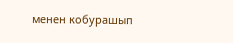менен кобурашып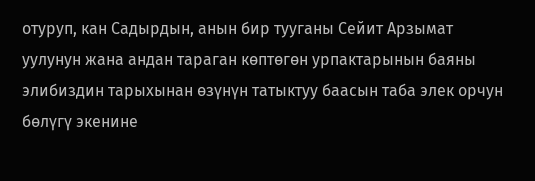отуруп, кан Садырдын, анын бир тууганы Сейит Арзымат уулунун жана андан тараган көптөгөн урпактарынын баяны элибиздин тарыхынан өзүнүн татыктуу баасын таба элек орчун бөлүгү экенине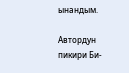ынандым.

Автордун пикири Би-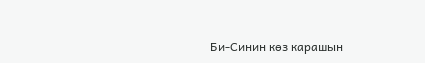Би-Синин көз карашын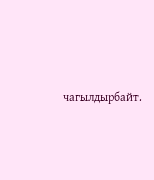чагылдырбайт.